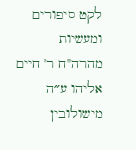לקט סיפורים ומעשיות מהרה"ח ר' חיים אליהו ע״ה מישולובין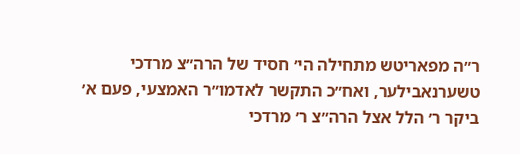ר״ה מפאריטש מתחילה הי׳ חסיד של הרה״צ מרדכי טשערנאבילער, ואח״כ התקשר לאדמו״ר האמצעי, פעם א׳ ביקר ר׳ הלל אצל הרה״צ ר׳ מרדכי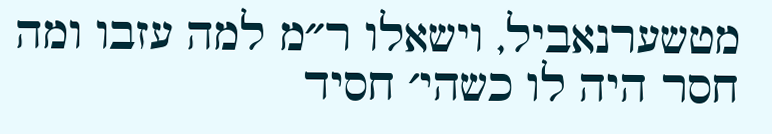מטשערנאביל, וישאלו ר״מ למה עזבו ומה חסר היה לו כשהי׳ חסיד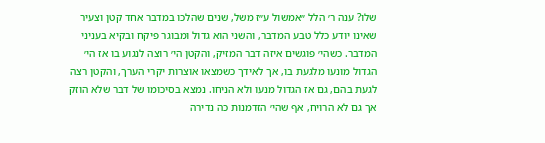שלו? ענה ר׳ הלל ״אמשול ע״ז משל, שנים שהלכו במדבר אחד קטן וצעיר שאינו יודע כלל טבע המדבר, והשני הוא גדול ומבוגר פיקח ובקיא בעניני המדבר. כשהי׳ פוגשים איזה דבר המזיק, והקטן הי׳ רוצה לנגוע בו אז הי׳ הגדול מונעו מלגעת בו, אך לאידך כשמצאו אוצרות יקרי הערך, והקטן רצה לגעת בהם, גם אז הגדול מנעו ולא הניחו. נמצא בסיכומו של דבר שלא הוזק אך גם לא הרויח, אף שהי׳ הזדמנות כה נדירה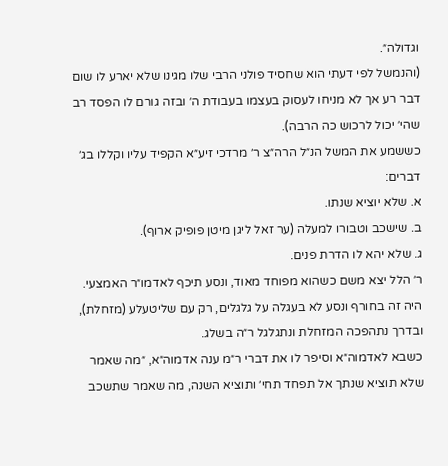וגדולה״.
(והנמשל לפי דעתי הוא שחסיד פולני הרבי שלו מגינו שלא יארע לו שום דבר רע אך לא מניחו לעסוק בעצמו בעבודת ה׳ ובזה גורם לו הפסד רב שהי׳ יכול לרכוש כה הרבה).
כששמע את המשל הנ״ל הרה״צ ר׳ מרדכי זיע״א הקפיד עליו וקללו בג׳ דברים:
א. שלא יוציא שנתו.
ב. שישכב וטבורו למעלה (ער זאל ליגן מיטן פופיק ארוף).
ג. שלא יהא לו הדרת פנים.
ר׳ הלל יצא משם כשהוא מפוחד מאוד, ונסע תיכף לאדמו״ר האמצעי. היה זה בחורף ונסע לא בעגלה על גלגלים, רק עם שליטעלע (מזחלת), ובדרך נתהפכה המזחלת ונתגלגל ר״ה בשלג.
כשבא לאדמוה״א וסיפר לו את דברי ר״מ ענה אדמוה״א, ״מה שאמר שלא תוציא שנתך אל תפחד תחי׳ ותוציא השנה, מה שאמר שתשכב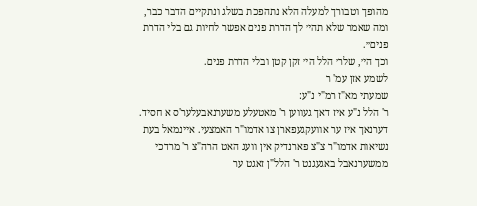מהופך וטבורך למעלה הלא נתהפכת בשלג ונתקיים הדבר כבר, ומה שאמר שלא תהי׳ לך הדרת פנים אפשר לחיות גם בלי הדרת פנים״.
וכך הי׳, שלר׳ הלל הי׳ זקן קטן ובלי הדרת פנים.
לשמע אזן עמ' ר
שמעתי מא"ז רמ"י נ"ע:
ר' הלל נ"ע איז דאך געווען ר' מאטעלע משערנאבעלער'ס א חסיד.
דערנאך איז ער אוועקגעפארן צו אדמו"ר האמצעי. איינמאל בעת נשיאות אדמו"ר צ"צ פארנדיק אין וועג האט הרה"צ ר' מרדכי ממשערנאבל באגעגנט ר' הלל"ן זאגט ער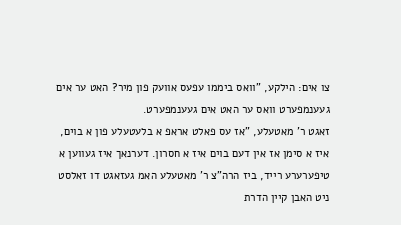צו אים: הילקע, "וואס ביממו עפעס אוועק פון מיר? האט ער אים געענמפערט וואס ער האט אים געענמפערט.
זאגט ר' מאטעלע, "אז עס פאלט אראפ א בלעטעלע פון א בוים, איז א סימן אז אין דעם בוים איז א חסרון. דערנאך איז געווען א טיפערערע רייד, ביז הרה"צ ר' מאטעלע האמ געזאגט דו זאלסט ניט האבן קיין הדרת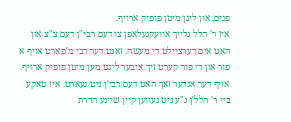פנים, און ליגן מיטן פופיק ארויף.
איז ר' הלל גלייך אוועקגעלאפן צו דעם רבי"ן דעם צ"צ און האט אים דערציילט די מעשה. זאגט דער רבי מ'פארט אויף א פור און די פור קערט זיך איבער ליגט מען מיטן פופיק ארויף. אויף דער אנדער זאך האט דעם רבי'ן ניט געארט. איז טאקע ביי ר' הלל'ן נ"ע ניט געווען קיין שיינע הדרת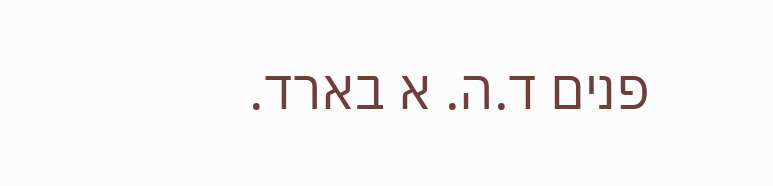פנים ד.ה. א בארד.